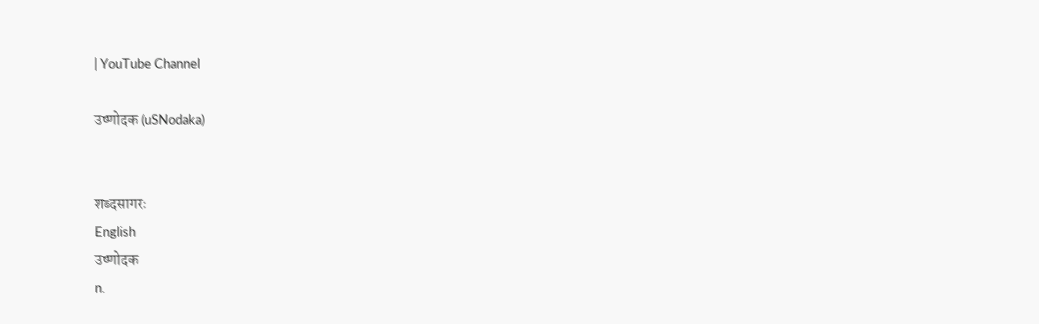| YouTube Channel

उष्णोदक (uSNodaka)


शब्दसागरः
English
उष्णोदक
n.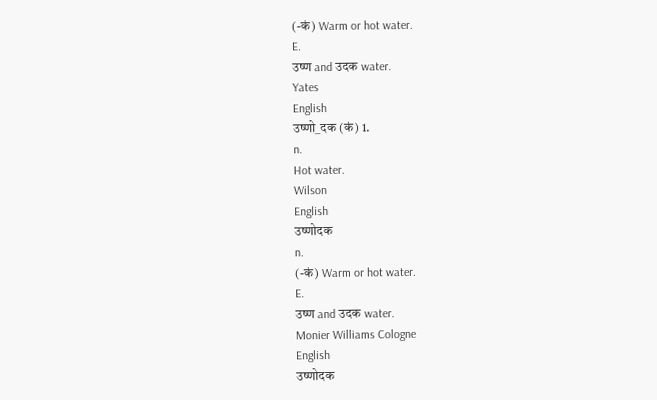(-कं) Warm or hot water.
E.
उष्ण and उदक water.
Yates
English
उष्णो_दक (कं) 1.
n.
Hot water.
Wilson
English
उष्णोदक
n.
(-कं) Warm or hot water.
E.
उष्ण and उदक water.
Monier Williams Cologne
English
उष्णोदक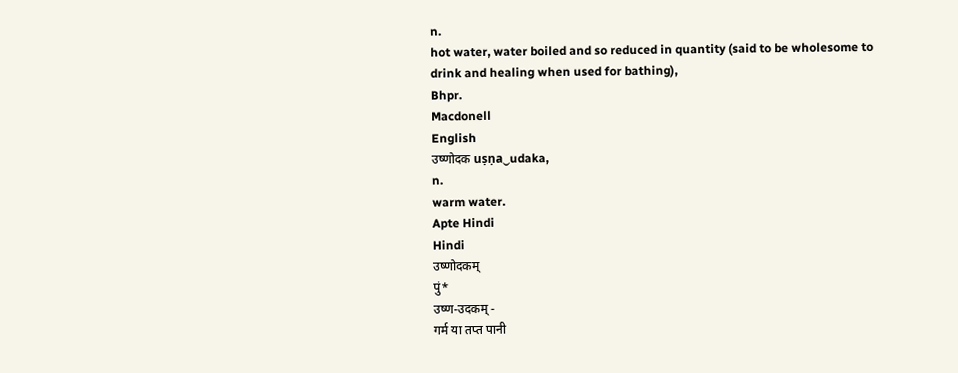n.
hot water, water boiled and so reduced in quantity (said to be wholesome to drink and healing when used for bathing),
Bhpr.
Macdonell
English
उष्णोदक uṣṇa‿udaka,
n.
warm water.
Apte Hindi
Hindi
उष्णोदकम्
पुं*
उष्ण-उदकम् -
गर्म या तप्त पानी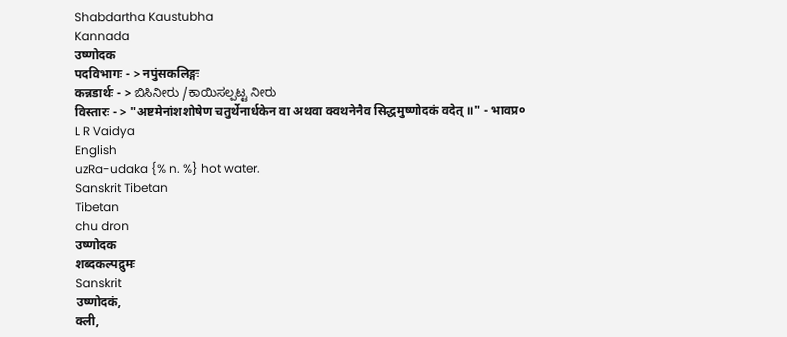Shabdartha Kaustubha
Kannada
उष्णोदक
पदविभागः - > नपुंसकलिङ्गः
कन्नडार्थः - > ಬಿಸಿನೀರು /ಕಾಯಿಸಲ್ಪಟ್ಟ ನೀರು
विस्तारः - > "अष्टमेनांशशोषेण चतुर्थेनार्धकेन वा अथवा क्वथनेनैव सिद्धमुष्णोदकं वदेत् ॥" - भावप्र०
L R Vaidya
English
uzRa-udaka {% n. %} hot water.
Sanskrit Tibetan
Tibetan
chu dron
उष्णोदक
शब्दकल्पद्रुमः
Sanskrit
उष्णोदकं,
क्ली,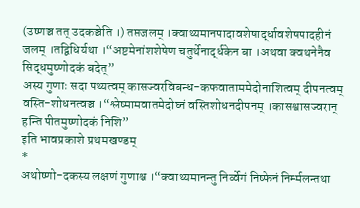(उष्णञ्च तत् उदकञ्चेति ।) तप्तजलम् ।क्वाथ्यमानपादावशेषार्द्धावशेषपादहीनं जलम् ।तद्विधिर्यथा ।“अष्टमेनांशशेषेण चतुर्थेनार्द्धकेन बा ।अथवा क्वथनेनैव सिद्धमुष्णोदकं बदेत्”
अस्य गुणाः सदा पथ्यत्वम् कासज्वरविबन्ध-कफवाताममेदोनाशित्वम् दीपनत्वम् वस्ति-शोधनत्वञ्च ।“श्लेष्मामवातमेदोघ्नं वस्तिशोधनदीपनम् ।कासश्वासज्वरान् हन्ति पीतमुष्णोदकं निशि”
इति भावप्रकाशे प्रथमखण्डम्
*
अथोष्णो-दकस्य लक्षणं गुणाश्च ।“क्वाथ्यमानन्तु निर्व्वेगं निष्फेनं निर्म्मलन्तथा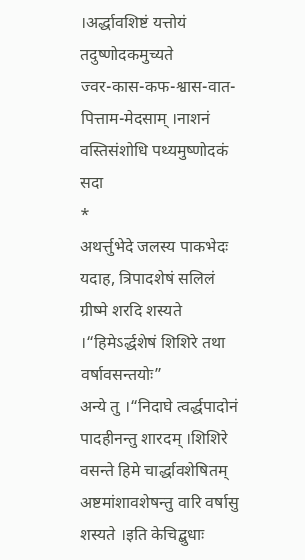।अर्द्धावशिष्टं यत्तोयं तदुष्णोदकमुच्यते
ज्वर-कास-कफ-श्वास-वात-पित्ताम-मेदसाम् ।नाशनं वस्तिसंशोधि पथ्यमुष्णोदकं सदा
*
अथर्त्तुभेदे जलस्य पाकभेदः यदाह, त्रिपादशेषं सलिलं ग्रीष्मे शरदि शस्यते ।“हिमेऽर्द्धशेषं शिशिरे तथा वर्षावसन्तयोः”
अन्ये तु ।“निदाघे त्वर्द्धपादोनं पादहीनन्तु शारदम् ।शिशिरे वसन्ते हिमे चार्द्धावशेषितम्
अष्टमांशावशेषन्तु वारि वर्षासु शस्यते ।इति केचिद्बुधाः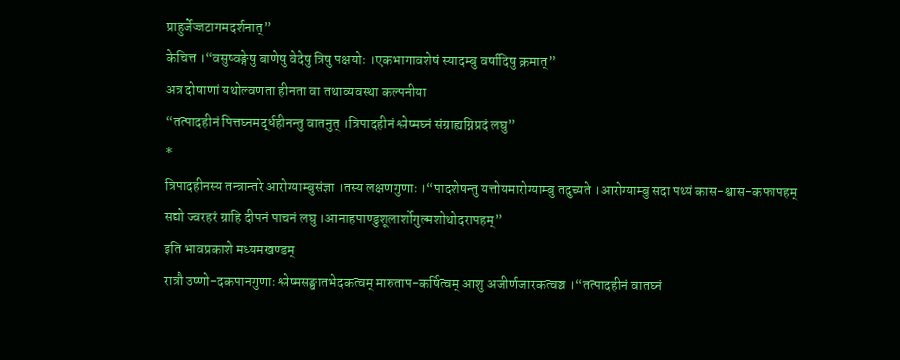प्राहुर्जेज्जटागमदर्शनात्”
केचित्त ।“वसुष्वङ्गेषु बाणेषु वेदेषु त्रिषु पक्षयोः ।एकभागावशेषं स्यादम्बु वर्षादिषु क्रमात्”
अत्र दोषाणां यथोल्वणता हीनता वा तथाव्यवस्था कल्पनीया
“तत्पादहीनं पित्तघ्नमर्द्धहीनन्तु वातनुत् ।त्रिपादहीनं श्लेष्मघ्नं संग्राह्यग्निप्रदं लघु”
*
त्रिपादहीनस्य तन्त्रान्तरे आरोग्याम्बुसंज्ञा ।तस्य लक्षणगुणाः ।“पादशेषन्तु यत्तोयमारोग्याम्बु तदुच्यते ।आरोग्याम्बु सदा पथ्यं कास-श्वास-कफापहम्
सद्यो ज्वरहरं ग्राहि दीपनं पाचनं लघु ।आनाहपाण्डुशूलार्शोगुल्मशोथोदरापहम्”
इति भावप्रकाशे मध्यमखण्डम्
रात्रौ उष्णो-दकपानगुणाः श्लेष्मसङ्घातभेदकत्वम् मारुताप-कर्षित्वम् आशु अजीर्णजारकत्वञ्च ।“तत्पादहीनं वातघ्नं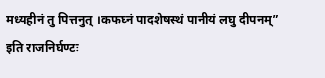मध्यहीनं तु पित्तनुत् ।कफघ्नं पादशेषस्थं पानीयं लघु दीपनम्”
इति राजनिर्घण्टः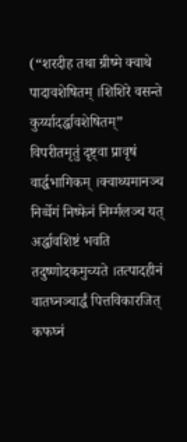(“शरदीह तथा ग्रीष्मे क्वाथे पादावशेषितम् ।शिशिरे वसन्ते कुर्य्यादर्द्धावशेषितम्”
विपरीतमृतुं दृष्ट्वा प्रावृषं वार्द्धभागिकम् ।क्वाथ्यमानञ्च निर्व्वेगं निष्फेनं निर्म्मलञ्च यत्
अर्द्धावशिष्टं भवति तदुष्णोदकमुच्यते ।तत्पादहीनं वातघ्नञ्चार्द्धं पित्तविकारजित्
कफघ्नं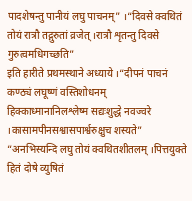पादशेषन्तु पानीयं लघु पाचनम्” ।“दिवसे क्वथितं तोयं रात्रौ तद्गुरुतां व्रजेत् ।रात्रौ शृतन्तु दिवसे गुरुत्वमधिगच्छति”
इति हारीते प्रथमस्थाने अध्याये ।“दीपनं पाचनं कण्ठ्यं लघूष्णं वस्तिशोधनम्
हिक्काध्मानानिलश्लेष्म सद्यःशुद्धे नवज्वरे ।कासामपीनसश्वासपार्श्वरुक्षुच शस्यते”
“अनभिस्यन्दि लघु तोयं क्वथितशीतलम् ।पित्तयुक्ते हितं दोषे व्युषितं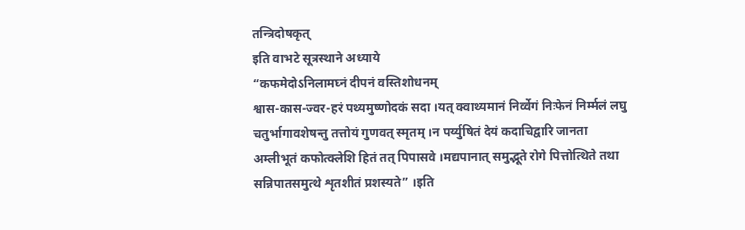तन्त्रिदोषकृत्
इति वाभटे सूत्रस्थाने अध्याये
“कफमेदोऽनिलामघ्नं दीपनं वस्तिशोधनम्
श्वास-कास-ज्वर-हरं पथ्यमुष्णोदकं सदा ।यत् क्वाथ्यमानं निर्व्वेगं निःफेनं निर्म्मलं लघु
चतुर्भागावशेषन्तु तत्तोयं गुणवत् स्मृतम् ।न पर्य्युषितं देयं कदाचिद्वारि जानता
अम्लीभूतं कफोत्क्लेशि हितं तत् पिपासवे ।मद्यपानात् समुद्भूते रोगे पित्तोत्थिते तथा
सन्निपातसमुत्थे शृतशीतं प्रशस्यते” ।इति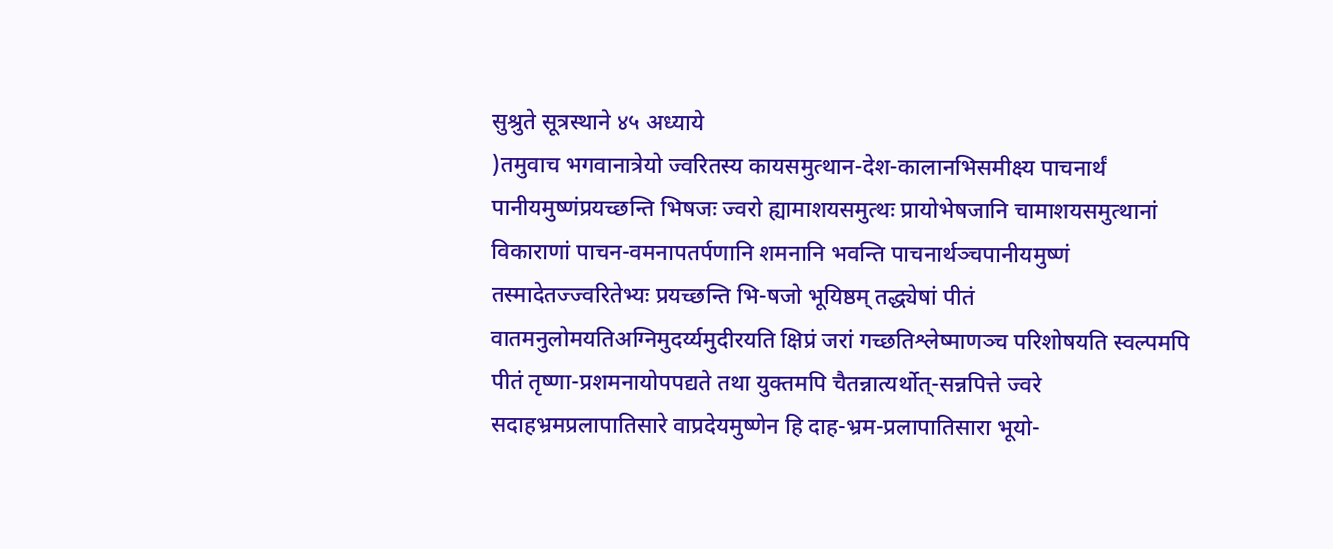सुश्रुते सूत्रस्थाने ४५ अध्याये
)तमुवाच भगवानात्रेयो ज्वरितस्य कायसमुत्थान-देश-कालानभिसमीक्ष्य पाचनार्थं पानीयमुष्णंप्रयच्छन्ति भिषजः ज्वरो ह्यामाशयसमुत्थः प्रायोभेषजानि चामाशयसमुत्थानां विकाराणां पाचन-वमनापतर्पणानि शमनानि भवन्ति पाचनार्थञ्चपानीयमुष्णं तस्मादेतज्ज्वरितेभ्यः प्रयच्छन्ति भि-षजो भूयिष्ठम् तद्ध्येषां पीतं वातमनुलोमयतिअग्निमुदर्य्यमुदीरयति क्षिप्रं जरां गच्छतिश्लेष्माणञ्च परिशोषयति स्वल्पमपि पीतं तृष्णा-प्रशमनायोपपद्यते तथा युक्तमपि चैतन्नात्यर्थोत्-सन्नपित्ते ज्वरे सदाहभ्रमप्रलापातिसारे वाप्रदेयमुष्णेन हि दाह-भ्रम-प्रलापातिसारा भूयो-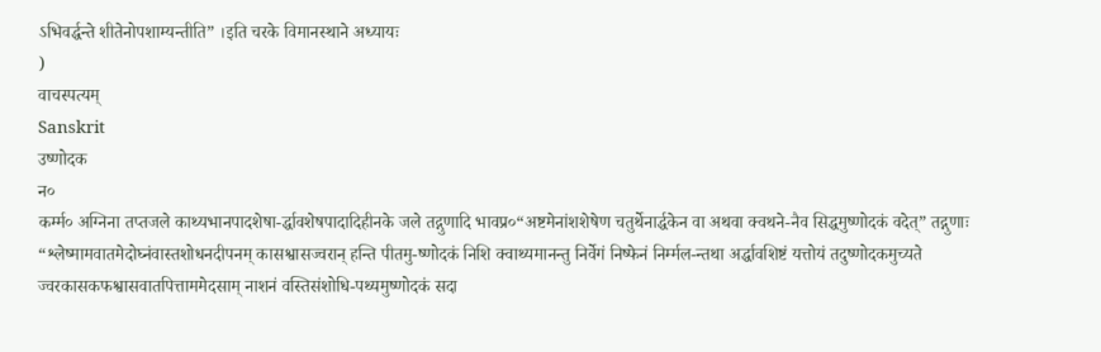ऽभिवर्द्धन्ते शीतेनोपशाम्यन्तीति” ।इति चरके विमानस्थाने अध्यायः
)
वाचस्पत्यम्
Sanskrit
उष्णोदक
न०
कर्म्म० अग्निना तप्तजले काथ्यभानपादशेषा-र्द्धावशेषपादादिहीनके जले तद्गुणादि भावप्र०“अष्टमेनांशशेषेण चतुर्थेनार्द्धकेन वा अथवा क्वथने-नैव सिद्धमुष्णोदकं वदेत्” तद्गुणाः “श्लेष्मामवातमेदोघ्नंवास्तशोधनदीपनम् कासश्वासज्वरान् हन्ति पीतमु-ष्णोदकं निशि क्वाथ्यमानन्तु निर्वेगं निष्फेनं निर्म्मल-न्तथा अर्द्धावशिष्टं यत्तोयं तदुष्णोदकमुच्यते ज्वरकासकफश्वासवातपित्ताममेदसाम् नाशनं वस्तिसंशोधि-पथ्यमुष्णोदकं सदा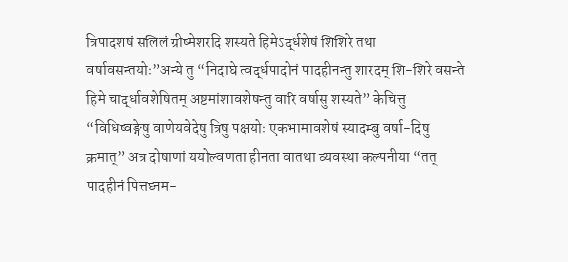त्रिपादशषं सलिलं ग्रीष्मेशरदि शस्यते हिमेऽर्द्धशेषं शिशिरे तथा वर्षावसन्तयोः”अन्ये तु “निदाघे त्वर्द्धपादोनं पादहीनन्तु शारदम् शि-शिरे वसन्ते हिमे चार्द्धावशेषितम् अष्टमांशावशेषन्तु वारि वर्षासु शस्यते” केचित्तु “विधिष्वङ्गेषु वाणेयवेदेषु त्रिषु पक्षयोः एकभामावशेषं स्यादम्बु वर्षा-दिषु क्रमात्” अत्र दोषाणां ययोल्वणता हीनता वातथा व्यवस्था कल्पनीया “तत् पादहीनं पित्तघ्नम-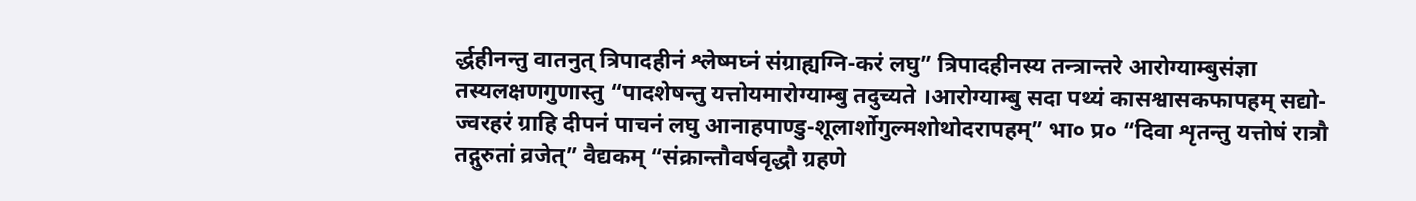र्द्धहीनन्तु वातनुत् त्रिपादहीनं श्लेष्मघ्नं संग्राह्यग्नि-करं लघु” त्रिपादहीनस्य तन्त्रान्तरे आरोग्याम्बुसंज्ञा तस्यलक्षणगुणास्तु “पादशेषन्तु यत्तोयमारोग्याम्बु तदुच्यते ।आरोग्याम्बु सदा पथ्यं कासश्वासकफापहम् सद्यो-ज्वरहरं ग्राहि दीपनं पाचनं लघु आनाहपाण्डु-शूलार्शोगुल्मशोथोदरापहम्” भा० प्र० “दिवा शृतन्तु यत्तोषं रात्रौ तद्गुरुतां व्रजेत्” वैद्यकम् “संक्रान्तौवर्षवृद्धौ ग्रहणे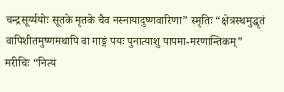चन्द्रसूर्य्ययोः सूतके मृतके चैव नस्नायादुष्णवारिणा” स्मृतिः “क्षेत्रस्थमुद्धृतं वापिशीतमुष्णमथापि वा गाङ्गं पयः पुनात्याशु पापमा-मरणान्तिकम्” मरीचिः “नित्यं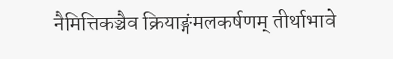नैमित्तिकञ्चैव क्रियाङ्गंमलकर्षणम् तीर्थाभावे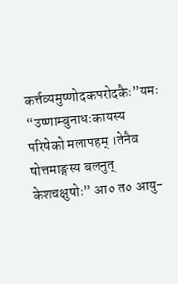कर्त्तव्यमुष्णोदकपरोदकैः”यमः “उष्णाम्बुनाधःकायस्य परिषेको मलापहम् ।तेनैव षोत्तमाङ्गस्य बलनुत् केशचक्षुषोः” आ० त० आयु-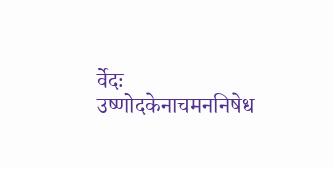र्वेदः उष्णोदकेनाचमननिषेध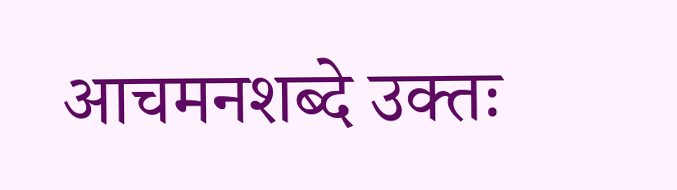आचमनशब्दे उक्तः